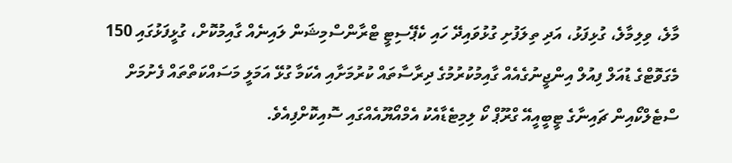މާލެ، ވިލިމާލެ، ގުޅިފަޅު، އަދި ތިލަފުށި ގުޅުވައިދޭ ހައި ކެޕޭސިޓީ ޓްރާންސްމިޝަން ލައިނެއް ގާއިމުކޮށް، ގުޅީފަޅުގައި 150 މެގަވޮޓްގެ ޑުއަލް ފިއުލް އިންޖީނުގެއެއް ގާއިމުކުރުމުގެ ދިރާސާތައް ކުރުމަށާއި އެކަމާ ގުޅޭ އަމަލީ މަސައްކަތްތައް ފެށުމަށް ސްޓެލްކޯއިން ޗައިނާގެ ޓީބީއީއޭ ގްރޫޕް ކޯ ލިމިޓެޑާއެކު އެމްއޯޔޫއެއްގައި ސޮއިކޮށްފިއެވެ.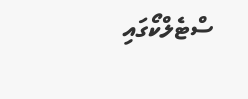ސްޓެލްކޯގައި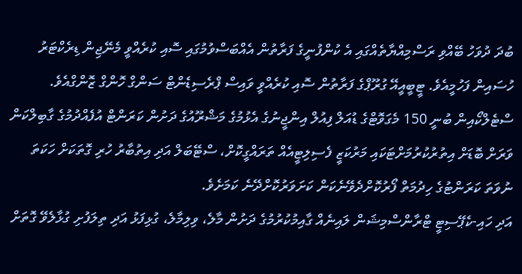ބުދަ ދުވަހު ބޭއްވި ރަސްމިއްޔާތެއްގައި އެ ކުންފުނީގެ ފަރާތުން އެއްބަސްވުމުގައި ސޮއި ކުރެއްވީ މެނޭޖިން ޑިރެކްޓަރު ހުސައިން ފަހުމީއެވެ. ޓީބީއީއޭ ގުރޫޕްގެ ފަރާތުން ސޮއި ކުރެއްވީ ވައިސް ޕްރެސިޑެންޓް ސަންގް ހޮންގް ޒޮންގްއެވެ.
ސްޓެލްކޯއިން ބުނީ 150 މެގަވޮޓްގެ ޑުއަލް ފިއުލް އިންޖީނުގެ އެޅުމުގެ މަޝްރޫއުގެ ދަށުން ކަރަންޓް އުފެއްދުމުގެ ގާބިލްކަން ވަރަށް ބޮޑަށް އިތުރުކުރުމަށްޓަކައި މަރުކަޒީ ފެސިލިޓީއެއް ތަރައްގީކޮށް، ސްޓޭބަލް އަދި އިތުބާރު ހުރި ގޮތަކަށް ހަކަތަ ނުވަތަ ކަރަންޓުގެ ހިދުމަތް ފޯރުކޮށްދެވޭނެކަން ކަށަވަރުކޮށްދޭނެ ކަމަށެވެ.
އަދި ހައި-ކެޕޭސިޓީ ޓްރާންސްމިޝަން ލައިނެއް ގާއިމުކުރުމުގެ ދަށުން މާލެ، ވިލިމާލެ، ގުޅިފަޅު އަދި ތިލަފުށި ގުޅާލެވޭ ގޮތަށް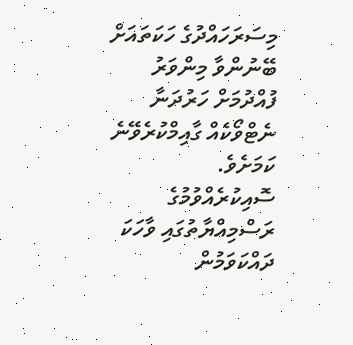މިސަރަހައްދުގެ ހަކަތައަށް ބޭނުންވާ މިންވަރު ފުއްދުމަށް ހަރުދަނާ ނެޓްވޯކެއް ގާއިމްކުރެވޭނެ ކަމަށެވެ.
ސޮއިކުރެއްވުމުގެ ރަސްމިއްޔާތުގައި ވާހަކަ ދައްކަވަމުން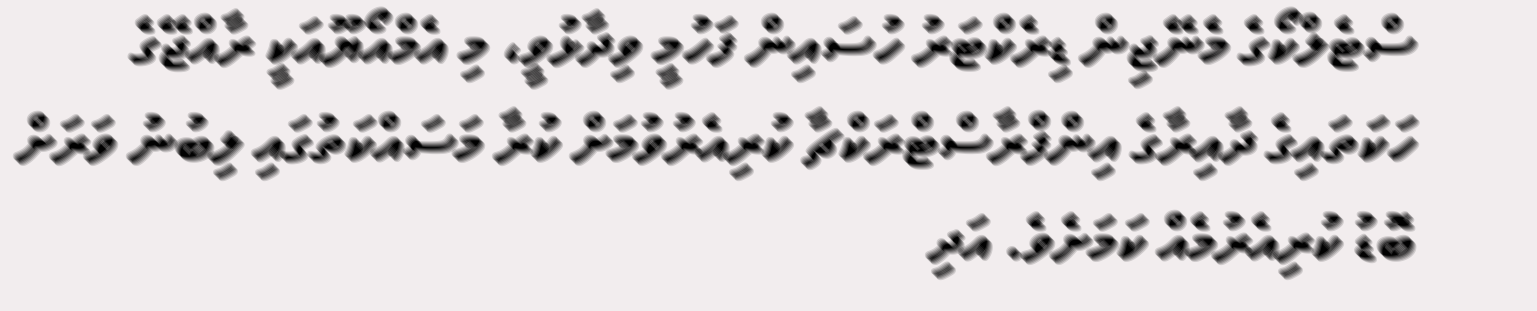ސްޓެލްކޯގެ މެނޭޖިން ޑިރެކްޓަރު ހުސައިން ފަހުމީ ވިދާޅުވީ، މި އެމްއޯޔޫއަކީ ރާއްޖޭގެ ހަކަތައިގެ ދާއިރާގެ އިންފްރާސްޓްރަކްޗާ ކުރިއެރުވުމަށް ކުރާ މަސައްކަތުގައި ލިބުނު ވަރަށް ބޮޑު ކުރިއެރުމެއް ކަމަށެވެ. އަދި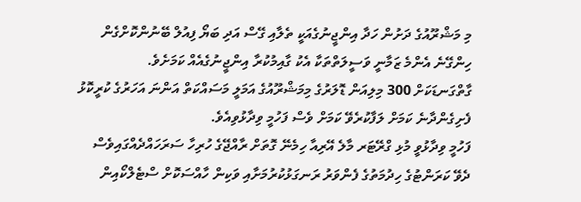މި މަޝްރޫއުގެ ދަށުން ހަދާ އިންޖީނުގެއަކީ ތެލާއި ގޭސް އަދި ބަޔޯ ފިއުލް ބޭނުންކޮށްގެން ހިންގޭނެ އެންމެ ޒަމާނީ ވަސީލަތްތަކާ އެކު ގާއިމުކުރާ އިންޖީނުގެއެއް ކަމަށެވެ.
ގާތްގަނޑަކަށް 300 މިލިއަން ޑޮލަރުގެ މިމަޝްރޫއުގެ އަމަލީ މަސައްކަތް އަންނަ އަހަރުގެ ކުރީކޮޅު ފެށިގެންދާނެ ކަމަށް ލަފާކުރެވޭ ކަމަށް ވެސް ފަހުމީ ވިދާޅުވިއެވެ.
ފަހުމީ ވިދާޅުވީ މުޅި ގްރޭޓަރ މާލެ އޭރިއާ ހިމެނޭ ގޮތަށް ރާއްޖޭގެ ހުރިހާ ސަރަހައްދެއްގައިވެސް ދެވޭ ކަރަންޓުގެ ހިދުމަތުގެ ފެންވަރު ރަނގަޅުކުރުމަށާއި ވަކިން ހާއްސަކޮށް ސްޓެލްކޯއިން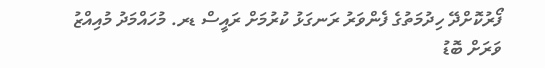ފޯރުކޮށްދޭ ހިދުމަތުގެ ފެންވަރު ރަނގަޅު ކުރުމަށް ރައީސް ޑރ. މުހައްމަދު މުއިއްޒު ވަރަށް ބޮޑު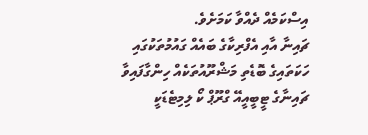އިސްކަމެއް ދެއްވާ ކަމަށެވެ.
ޗައިނާ އާއި އެފްރިކާގެ ބައެއް ގައުމުތަކުގައި ހަކަތައިގެ ބޮޑެތި މަޝްރޫއުތަކެއް ހިންގާފައިވާ ޗައިނާގެ ޓީބީއީއޭ ގްރޫޕް ކޯ ލިމިޓެޑަކީ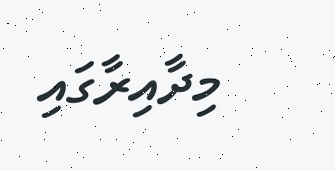މިދާއިރާގައި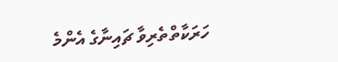ހަރަކާތްތެރިވާ ޗައިނާގެ އެންމެ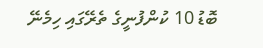ބޮޑު 10 ކުންފުނީގެ ތެރޭގައި ހިމެނޭ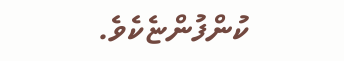ކުންފުންޏެކެވެ.